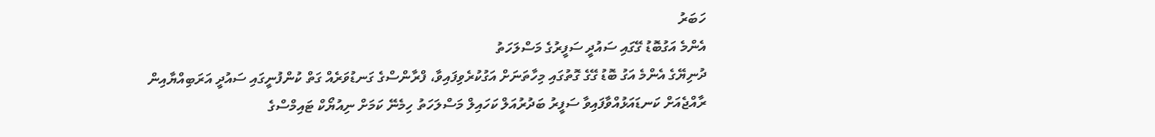ހަބަރު
އެންމެ އަގުބޮޑު ގޭގައި ސައުދީ ސަފީރުގެ މަސްލަހަތު
ދުނިޔޭގެ އެންމެ އަގު ބޮޑު ގޭގެ ގޮތުގައި މިހާތަނަށް އަގުކުރެވިފައިވާ، ފްރާންސްގެ ގަނޑުވަރެއް ގަތް ކުންފުނީގައި ސައުދީ އަރަބިއްޔާއިން ރާއްޖެއަށް ކަނޑައަޅުއްވާފައިވާ ސަފީރު ބަދުރުއަލް ކަހައިލް މަސްލަހަތު ހިމެނޭ ކަމަށް ނިއުޔޯކް ޓައިމްސްގެ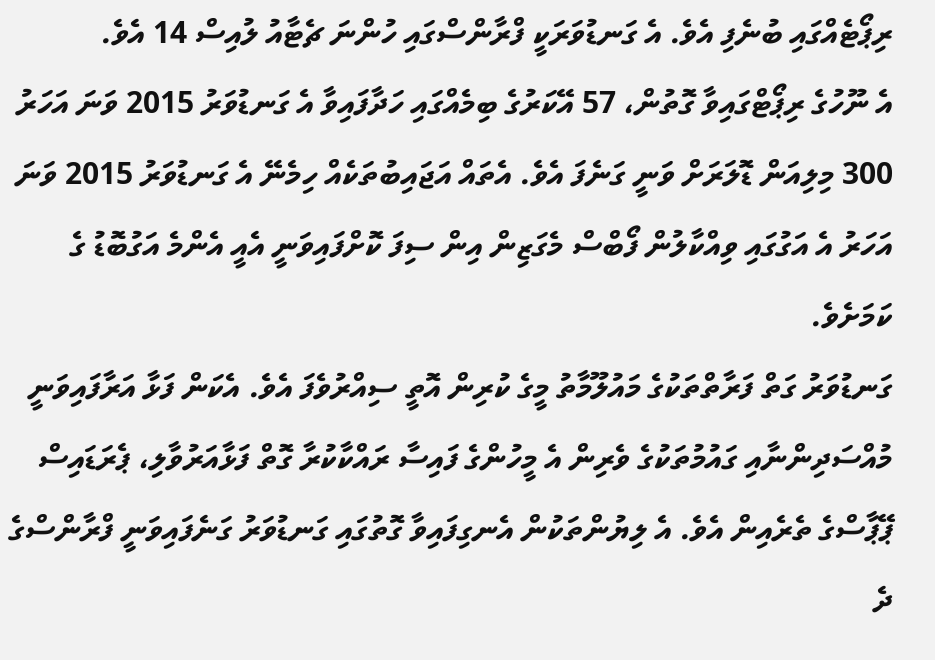ރިޕޯޓެއްގައި ބުނެފި އެވެ. އެ ގަނޑުވަރަކީ ފްރާންސްގައި ހުންނަ ޗެޓާއު ލުއިސް 14 އެވެ.
އެ ނޫހުގެ ރިޕޯޓްގައިވާ ގޮތުން، 57 އޭކަރުގެ ބިމެއްގައި ހަދާފައިވާ އެ ގަނޑުވަރު 2015 ވަނަ އަހަރު 300 މިލިއަން ޑޮލަރަށް ވަނީ ގަނެފަ އެވެ. އެތައް އަޖައިބުތަކެއް ހިމެނޭ އެ ގަނޑުވަރު 2015 ވަނަ އަހަރު އެ އަގުގައި ވިއްކާލުން ފޯބްސް މެގަޒިން އިން ސިފަ ކޮށްފައިވަނީ އެއީ އެންމެ އަގުބޮޑު ގެ ކަމަށެވެ.
ގަނޑުވަރު ގަތް ފަރާތްތަކުގެ މައުލޫމާތު މީގެ ކުރިން އޮތީ ސިއްރުވެފަ އެވެ. އެކަން ފަޅާ އަރާފައިވަނީ މުއްސަދިންނާއި ގައުމުތަކުގެ ވެރިން އެ މީހުންގެ ފައިސާ ރައްކާކުރާ ގޮތް ފަޅާއަރުވާލި، ޕެރަޑައިސް ޕޭޕާސްގެ ތެރެއިން އެވެ. އެ ލިޔުންތަކުން އެނގިފައިވާ ގޮތުގައި ގަނޑުވަރު ގަނެފައިވަނީ ފްރާންސްގެ ދެ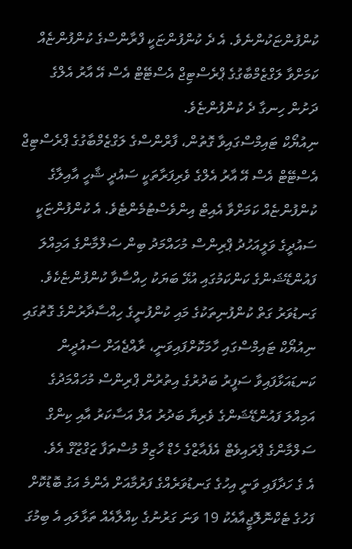ކުންފުންޏަކުންނެވެ. އެ ދެ ކުންފުންޏަކީ ފްރާންސްގެ ކުންފުންޏެއް ކަމަށްވާ ލަގްޒެމްބާގުގެ ޕްރެސްޓިޖް އެސްޓޭޓް އެސް އޭ އާރު އެލްގެ ދަށުން ހިނގާ ދެ ކުންފުންޏެވެ.
ނިއުޔޯކް ޓައިމްސްގައިވާ ގޮތުން، ފާރްންސްގެ ލަގްޒެމްބާގުގެ ޕްރެސްޓިޖް އެސްޓޭޓް އެސް އޭ އާރު އެލްގެ ވެރިފަރާތަކީ ސައުދީ ޝާހީ އާއިލާގެ ކުންފުންޏެއް ކަމަށްވާ އެއިޓް އިންވެސްޓުމެންޓެވެ. އެ ކުންފުންޏަކީ ސައުދީގެ ވަލީއަހުދު ޕްރިންސް މުހައްމަދު ބިން ސަލްމާންގެ އަމިއްލަ ފައުންޑޭޝަންގެ ކަންކަމުގައި އުޅޭ ބަޔަކު ހިއްސާވާ ކުންފުންޏެކެވެ.
ގަނޑުވަރު ގަތް ކުންފުނިތަކުގެ މައި ކުންފުނީގެ ހިއްސާދާރުންގެ ގޮތުގައި ނިއުޔޯކް ޓައިމްސްގައި ހާމަކޮށްފައިވަނީ، ރާއްޖެއަށް ސައުދީން ކަނޑައަޅާފައިވާ ސަފީރު ބަދުރުގެ އިތުރުން ޕްރިންސް މުހައްމަދުގެ އަމިއްލަ ފައުންޑޭޝަންގެ ވެރިޔާ ބަދުރު އަލް އަސާކަރު އާއި ކިންގް ސަލްމާންގެ ޕްރައިވެޓް އެފެއާޒްގެ ހެޑް ހާޒިމް މުސްތަފާ ޒަގްޒޫގް އެވެ.
އެ ގެ ހަދާފައި ވަނީ އިހުގެ ގަނޑުވަރެއްގެ ފަރުމާއަށް އެންމެ އަގު ބޮޑުކޮށް ފަހުގެ ޓެކްނޮލޮޖީއާއެކު 19 ވަނަ ގަރުނުގެ ކިއްލާއެއް ތަޅާލައި އެ ބިމުގަ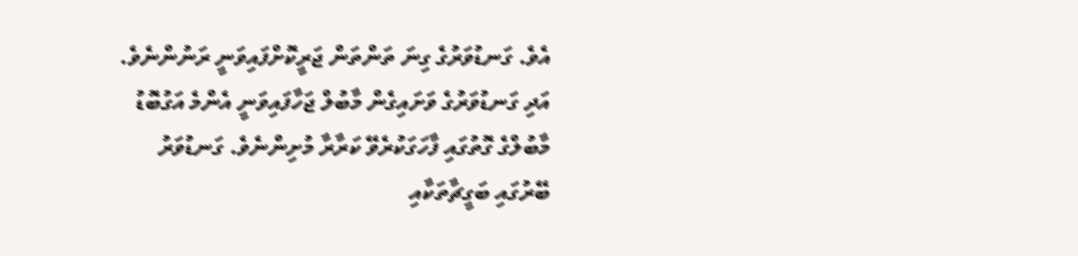އެވެ. ގަނޑުވަރުގެ ގިނަ ތަންތަން ޖަރީކޮށްފައިވަނީ ރަނުންނެވެ. އަދި ގަނޑުވަރުގެ ވަށައިގެން މާބުލް ޖަހާފައިވަނީ އެންމެ އަގުބޮޑު މާބުލްގެ ގޮތުގައި ފާހަގަކުރެވޭ ކަރާރާ މުށިންނެވެ. ގަނޑުވަރު ބޭރުގައި ބަގީޗާތަކާއި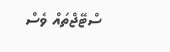ސްޓޭޖްތައް ވެސް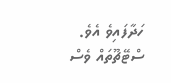ހަދާފައިވެ އެވެ. ސްޓޭޗޫތައް ވެސް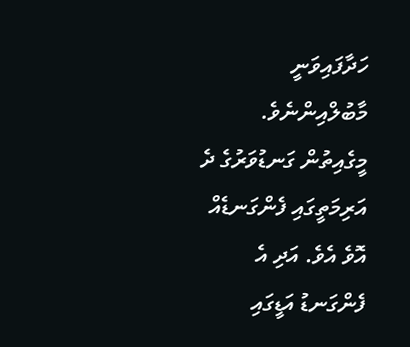ހަދާފައިވަނީ މާބުލްއިންނެވެ. މީގެއިތުން ގަނޑުވަރުގެ ދެ އަރިމަތީގައި ފެންގަނޑެއް އޮވެ އެވެ. އަދި އެ ފެންގަނޑު އަޑީގައި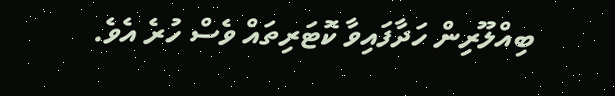ބިއްލޫރިން ހަދާފައިވާ ކޮޓަރިތައް ވެސް ހުރެ އެވެ.